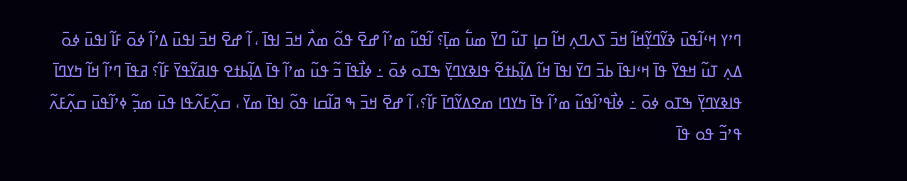ߣߴߌ ߞߵߊ߬ߟߎ߫ ߢߌ߬ߣߌ߲߬ߞߊ߬ ߞߏ߫ ߖߍߣߍ߲ ߞߊ߬ ߛߊ߲ ߠߎ߬ ߣߌ߫ ߘߎ߱ ߘߊ߲߫؟ ߊ߬ߟߎ߬ ߘߴߊ߬ ߝߐ߫ ߟߋ߬ ߘߍ߯ ߞߏ߫ ߊߟߊ߫ ، ߊ߬ ߝߐ߫ ߞߏ߫ ߊߟߎ߫ ߡߴߊ߬ ߦߋ߫ ߓߊ߬ ߊߟߎ߫ ߦߋ߫ ߡߍ߲ ߠߎ߬ ߞߟߌ߫ ߟߊ߫ ߞߵߊߟߊ߫ ߕߏ߫ ߣߌ߫ ߊߟߊ߫ ߞߊ߬ ߡߊ߲߬ߕߙߐ߬ ߟߊߢߌߣߌ߲߫ ߒߠߋ ߦߋ߫ ߸ ߦߊ߯ߟߊ߫ ߏ߬ ߟߎ߬ ߘߴߊ߬ ߟߊ߫ ߡߊ߲߬ߕߙߐ ߟߊߥߌ߬ߟߌ߫ ߓߊ߬؟ ߥߟߊ߫ ߣߴߊ߬ ߞߊ߬ ߤߌߣߊ߫ ߟߊߢߌߣߌ߲߫ ߒߠߋ ߦߋ߫ ߸ ߦߊ߯ߟߴߊ߬ߟߎ߬ ߘߴߊ߬ ߟߊ߫ ߤߌߣߊ ߘߐߡߌ߬ߣߊ߫ ߓߊ߬؟، ߊ߬ ߝߐ߫ ߞߏ߫ ߒ ߥߊ߬ߛߊ ߟߋ߬ ߊߟߊ߫ ߘߌ߫ ، ߛߍ߲߬ߓߍ߬ߟߊ ߟߎ߫ ߘߏ߲߬ ߦߴߊ߬ߟߎ߫ ߛߍ߲߬ߓߍ߬ ߟߴߏ߬ ߟߋ ߟߊ߫